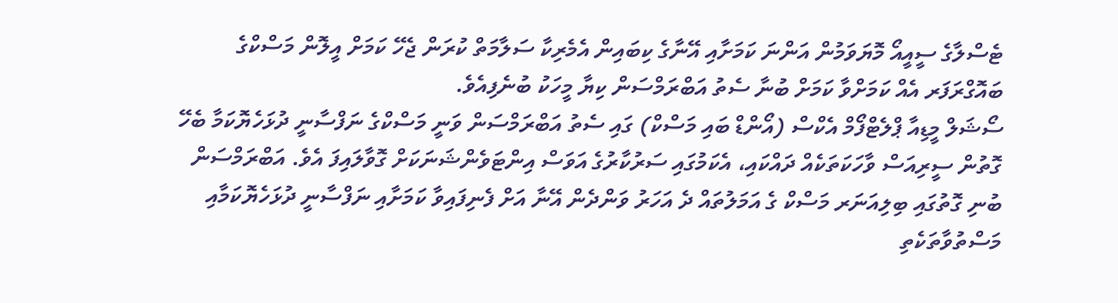ޓެސްލާގެ ސީއީއޯ މޮޔަވަމުން އަންނަ ކަމަށާއި އޭނާގެ ކިބައިން އެމެރިކާ ސަލާމަތް ކުރަން ޖެހޭ ކަމަށް އީލޮން މަސްކްގެ ބައޮގްރަފަރ އެއް ކަމަށްވާ ކަމަށް ބުނާ ސެތު އަބްރަމްސަން ކިޔާ މީހަކު ބުނެފިއެވެ.
ސޯޝަލް މީޑިއާ ޕްލެޓްފޯމް އެކްސް (އޯންޑް ބައި މަސްކް) ގައި ސެތު އަބްރަމްސަން ވަނީ މަސްކްގެ ނަފްސާނީ ދުޅަހެޔޮކަމާ ބެހޭ ގޮތުން ސީރިއަސް ވާހަކަތަކެއް ދައްކައި، އެކަމުގައި ސަރުކާރުގެ އަވަސް އިންޓަވެންޝަނަކަށް ގޮވާލައިފަ އެވެ. އަބްރަމްސަން ބުނި ގޮތުގައި ބިލިއަނަރ މަސްކް ގެ އަމަލުތައް ދެ އަހަރު ވަންދެން އޭނާ އަށް ފެނިފައިވާ ކަމަށާއި ނަފްސާނީ ދުޅަހެޔޮކަމާއި މަސްތުވާތަކެތި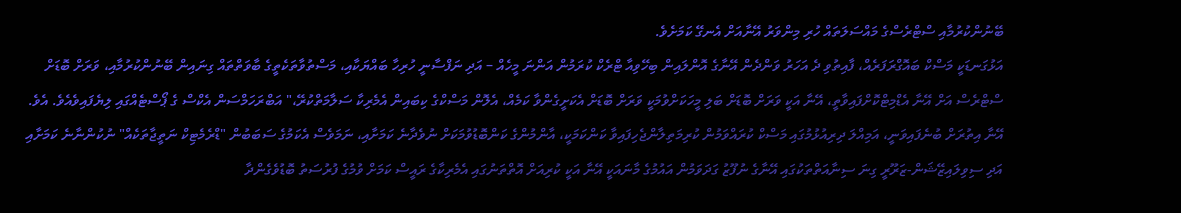ބޭނުންކުރުމާއި ސްޓްރެސްގެ މައްސަލަތައް ހުރި މިންވަރު އޭނާއަށް އެނގޭ ކަމަށެވެ.
އަޅުގަނޑަކީ މަސްކް ބައޮގްރަފަރެއް، ފާއިތުވި ދެ އަހަރު ވަންދެން އޭނާގެ އޮންލައިން ބިހޭވިއާ ޓްރެކް ކުރަމުން އަންނަ މީހެއް – އަދި ނަފްސާނީ ހުރިހާ ބައްޔަކާއި، މަސްތުވާތަކެތީގެ ބާވަތްތައް ގިނައިން ބޭނުންކުރުމާއި، ވަރަށް ބޮޑަށް ސްޓްރެސް އަށް އޭނާ އެޑްމިޓްކޮށްފައިވާތީ، އޭނާ އަކީ ވަރަށް ބޮޑަށް ބަލި މީހަކަށްވުމަކީ ވަރަށް ބޮޑަށް އެކަށީގެންވާ ކަމެއް، އެލޮން މަސްކްގެ ކިބައިން އެމެރިކާ ސަލާމަތްކުރޭ،" އަބްރަހަމްސަން އެކްސް ގެ ޕޯސްޓެއްގައި ލިޔެފައިވެއެވެ. އެވެ.
އޭނާ އިތުރަށް ބުނެފައިވަނީ، އަމިއްލަ ދިރިއުޅުމުގައި މަސްކް ކުރައްވަމުން ކުރިމަތިލާންޖެހިފައިވާ ކަންކަމަކީ، އާންމުންގެ ކަންބޮޑުވުމަކަށް ނުވެދާނެ ކަމަށާއި، ނަމަވެސް އެކަމުގެ ސަބަބުން "ޑްރެމެޓިކް ނަތީޖާތަކެއް" ނުކުންނާނެ ކަމަށާއި އަދި ސިވިލައިޒޭޝަން-ޒަރޫރީ ގިނަ ސިނާއަތްތަކުގައި އޭނާގެ ނުފޫޒު ގަދަވަމުން އައުމުގެ މާނައަކީ އޭނާ އަކީ ކުރިއަށް އޮތްތަނުގައި އެމެރިކާގެ ރައީސް ކަމަށް ވުމުގެ ފުރުސަތު ބޮޑުވެގެންދާ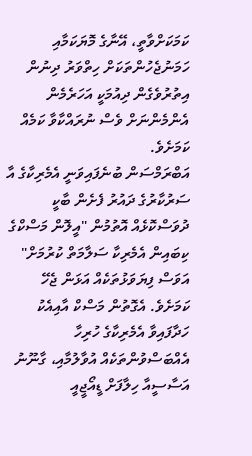ކަމަކަށްވާތީ، އޭނާގެ މޮޔަކަމާއި ހަމަނުޖެހުންތަކަށް ހިތްވަރު ދިނުން އިތުރުވެގެން ދިއުމަކީ އަހަރެމެން އެންމެންނަށް ވެސް ނުރައްކާވާ ކަމެއް ކަމަށެވެ.
އަބްރަމްސަން ބުނެފައިވަނީ އެމެރިކާގެ އާ ސަރުކާރުގެ ދައުރު ފެށެން ބާކީ ދުވަސްކޮޅެއް އޮތުމުން "އީލޮން މަސްކްގެ ކިބައިން އެމެރިކާ ސަލާމަތް ކުރުމަށް" އަވަސް ފިޔަވަޅުތަކެއް އަޅަން ޖެހޭ ކަމަށެވެ. އެގޮތުން މަސްކް އާއިއެކު ހަދާފައިވާ އެމެރިކާގެ ހުރިހާ އެއްބަސްވުންތަކެއް އުވާލުމާއި، ގާނޫނު އަސާސީއާ ހިލާފަށް ޑީއޯޖީއީ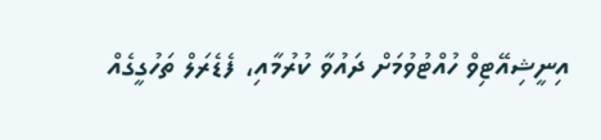އިނީޝިއޭޓިވް ހުއްޓުވުމަށް ދައުވާ ކުރުމާއި، ފެޑެރަލް ތަހުގީގެއް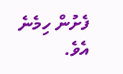ފެށުން ހިމެނެ އެވެ.